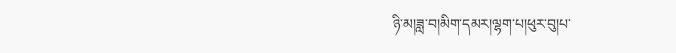ཉི་མ།ཟླ་བ།མིག་དམར།ལྷག་པ།ཕུར་བུ།པ་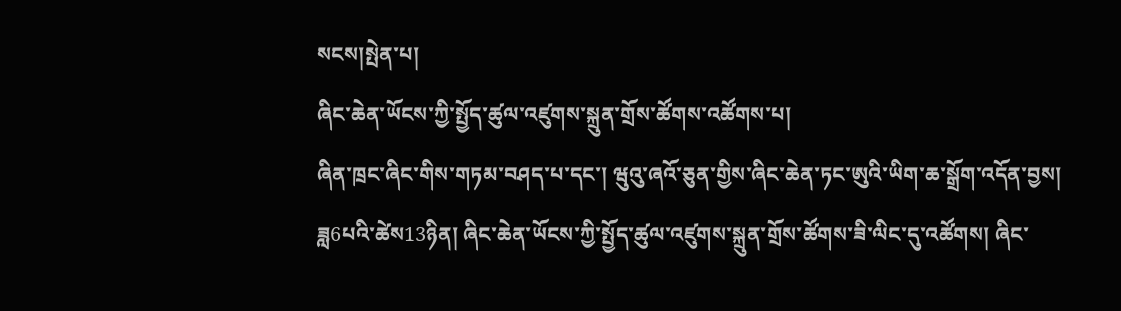སངས།སྤེན་པ།
ཞིང་ཆེན་ཡོངས་ཀྱི་སྤྱོད་ཚུལ་འཛུགས་སྐྲུན་གྲོས་ཚོགས་འཚོགས་པ།
ཞིན་ཁྲང་ཞིང་གིས་གཏམ་བཤད་པ་དང་། ཝུའུ་ཞའོ་ཅུན་གྱིས་ཞིང་ཆེན་ཏང་ཨུའི་ཡིག་ཆ་སྒྲོག་འདོན་བྱས།
ཟླ6པའི་ཚེས13ཉིན། ཞིང་ཆེན་ཡོངས་ཀྱི་སྤྱོད་ཚུལ་འཛུགས་སྐྲུན་གྲོས་ཚོགས་ཟི་ལིང་དུ་འཚོགས། ཞིང་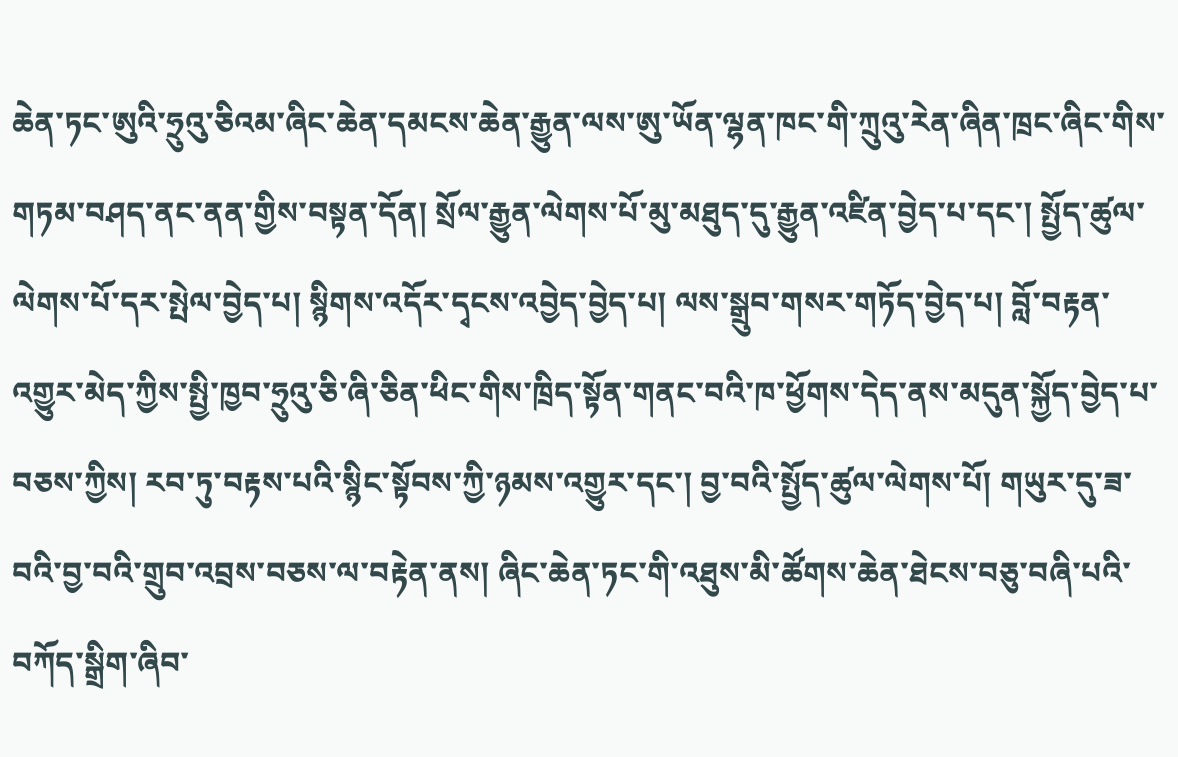ཆེན་ཏང་ཨུའི་ཧྲུའུ་ཅིའམ་ཞིང་ཆེན་དམངས་ཆེན་རྒྱུན་ལས་ཨུ་ཡོན་ལྷན་ཁང་གི་ཀྲུའུ་རེན་ཞིན་ཁྲང་ཞིང་གིས་གཏམ་བཤད་ནང་ནན་གྱིས་བསྟན་དོན། སྲོལ་རྒྱུན་ལེགས་པོ་མུ་མཐུད་དུ་རྒྱུན་འཛིན་བྱེད་པ་དང་། སྤྱོད་ཚུལ་ལེགས་པོ་དར་སྤེལ་བྱེད་པ། སྙིགས་འདོར་དྭངས་འབྱེད་བྱེད་པ། ལས་སྒྲུབ་གསར་གཏོད་བྱེད་པ། བློ་བརྟན་འགྱུར་མེད་ཀྱིས་སྤྱི་ཁྱབ་ཧྲུའུ་ཅི་ཞི་ཅིན་ཕིང་གིས་ཁྲིད་སྟོན་གནང་བའི་ཁ་ཕྱོགས་དེད་ནས་མདུན་སྐྱོད་བྱེད་པ་བཅས་ཀྱིས། རབ་ཏུ་བརྟས་པའི་སྙིང་སྟོབས་ཀྱི་ཉམས་འགྱུར་དང་། བྱ་བའི་སྤྱོད་ཚུལ་ལེགས་པོ། གཡུར་དུ་ཟ་བའི་བྱ་བའི་གྲུབ་འབྲས་བཅས་ལ་བརྟེན་ནས། ཞིང་ཆེན་ཏང་གི་འཐུས་མི་ཚོགས་ཆེན་ཐེངས་བཅུ་བཞི་པའི་བཀོད་སྒྲིག་ཞིབ་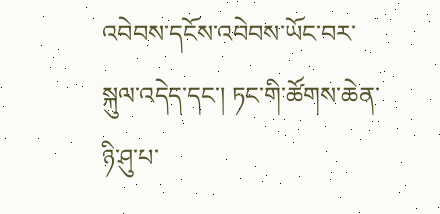འབེབས་དངོས་འབེབས་ཡོང་བར་སྐུལ་འདེད་དང་། ཏང་གི་ཚོགས་ཆེན་ཉི་ཤུ་པ་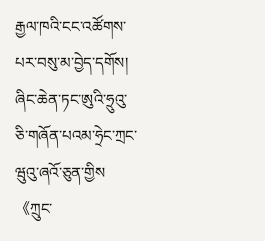རྒྱལ་ཁའི་ངང་འཚོགས་པར་བསུ་མ་བྱེད་དགོས།
ཞིང་ཆེན་ཏང་ཨུའི་ཧྲུའུ་ཅི་གཞོན་པའམ་ཧྲེང་ཀྲང་ཝུའུ་ཞའོ་ཅུན་གྱིས《ཀྲུང་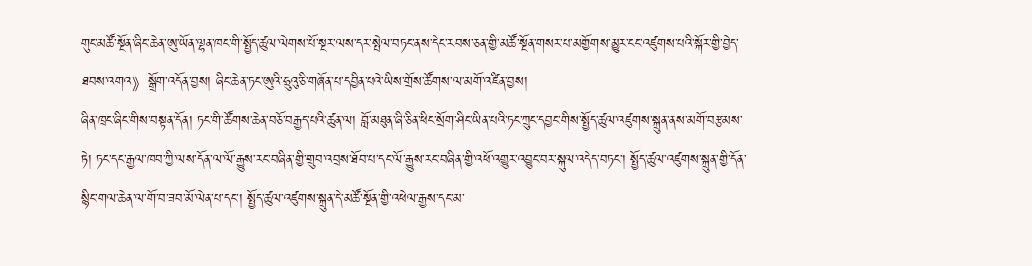གུང་མཚོ་སྔོན་ཞིང་ཆེན་ཨུ་ཡོན་ལྷན་ཁང་གི་སྤྱོད་ཚུལ་ལེགས་པོ་སྔར་ལས་དར་སྤེལ་བཏང་ནས་དེང་རབས་ཅན་གྱི་མཚོ་སྔོན་གསར་པ་མགྱོགས་མྱུར་ངང་འཛུགས་པའི་སྐོར་གྱི་བྱེད་ཐབས་འགའ》སྒྲོག་འདོན་བྱས། ཞིང་ཆེན་ཏང་ཨུའི་ཧྲུའུ་ཅི་གཞོན་པ་དབྱིན་པའེ་ཡིས་གྲོས་ཚོགས་ལ་མགོ་འཛིན་བྱས།
ཞིན་ཁྲང་ཞིང་གིས་བསྟན་དོན། ཏང་གི་ཚོགས་ཆེན་བཅོ་བརྒྱད་པའི་ཚུན་ལ། བློ་མཐུན་ཞི་ཅིན་ཕིང་སྲོག་ཤིང་ཡིན་པའི་ཏང་ཀྲུང་དབྱང་གིས་སྤྱོད་ཚུལ་འཛུགས་སྐྲུན་ནས་མགོ་བརྩམས་ཏེ། ཏང་དང་རྒྱལ་ཁབ་ཀྱི་ལས་དོན་ལ་ལོ་རྒྱུས་རང་བཞིན་གྱི་གྲུབ་འབྲས་ཐོབ་པ་དང་ལོ་རྒྱུས་རང་བཞིན་གྱི་འཕོ་འགྱུར་འབྱུང་བར་སྐུལ་འདེད་བཏང་། སྤྱོད་ཚུལ་འཛུགས་སྐྲུན་གྱི་དོན་སྙིང་གལ་ཆེན་ལ་གོ་བ་ཟབ་མོ་ལེན་པ་དང་། སྤྱོད་ཚུལ་འཛུགས་སྐྲུན་དེ་མཚོ་སྔོན་གྱི་འཕེལ་རྒྱས་དང་མ་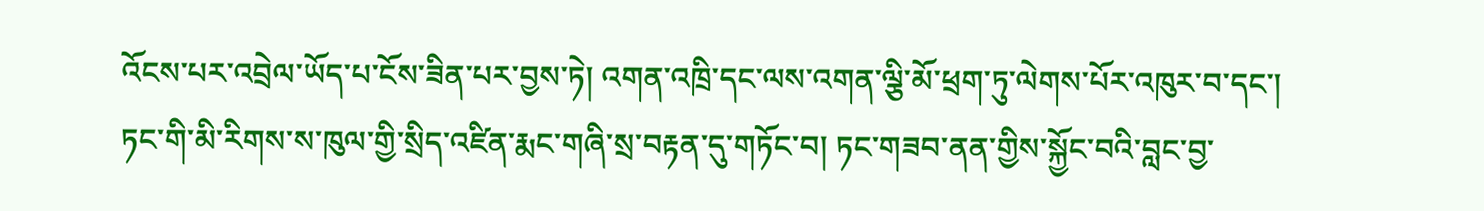འོངས་པར་འབྲེལ་ཡོད་པ་ངོས་ཟིན་པར་བྱས་ཏེ། འགན་འཁྲི་དང་ལས་འགན་ལྕི་མོ་ཕྲག་ཏུ་ལེགས་པོར་འཁུར་བ་དང་། ཏང་གི་མི་རིགས་ས་ཁུལ་གྱི་སྲིད་འཛིན་རྨང་གཞི་སྲ་བརྟན་དུ་གཏོང་བ། ཏང་གཟབ་ནན་གྱིས་སྐྱོང་བའི་བླང་བྱ་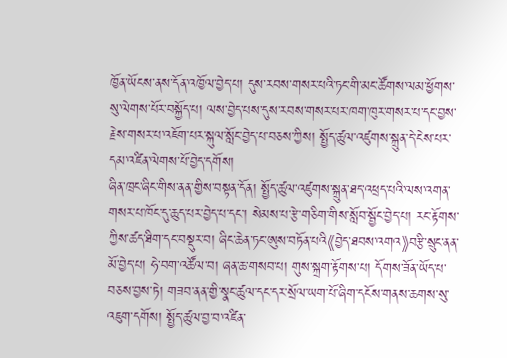ཁྱོན་ཡོངས་ནས་དོན་འཁྱོལ་བྱེད་པ། དུས་རབས་གསར་པའི་ཏང་གི་མང་ཚོགས་ལམ་ཕྱོགས་སུ་ལེགས་པོར་བསྐྱོད་པ། ལས་བྱེད་པས་དུས་རབས་གསར་པར་ཁག་ཁུར་གསར་པ་དང་བྱས་རྗེས་གསར་པ་འཇོག་པར་སྐུལ་སློང་བྱེད་པ་བཅས་ཀྱིས། སྤྱོད་ཚུལ་འཛུགས་སྐྲུན་དེ་ངེས་པར་དམ་འཛིན་ལེགས་པོ་བྱེད་དགོས།
ཞིན་ཁྲང་ཞིང་གིས་ནན་གྱིས་བསྟན་དོན། སྤྱོད་ཚུལ་འཛུགས་སྐྲུན་ཐད་འཕྲད་པའི་ལས་འགན་གསར་པ་ཁོང་དུ་ཆུད་པར་བྱེད་པ་དང་། སེམས་པ་རྩེ་གཅིག་གིས་སློབ་སྦྱོང་བྱེད་པ། རང་རྟོགས་ཀྱིས་ཚད་ཐིག་དང་བསྡུར་བ། ཞིང་ཆེན་ཏང་ཨུས་བཏོན་པའི《བྱེད་ཐབས་འགའ》བརྩི་སྲུང་ནན་མོ་བྱེད་པ། ཧེ་བག་འཚོལ་བ། ཞན་ཆ་གསབ་པ། གུས་སྐྲག་རྟོགས་པ། དོགས་ཟོན་ཡོད་པ་བཅས་བྱས་ཏེ། གཟབ་ནན་གྱི་སྣང་ཚུལ་དང་དར་སྲོལ་ཡག་པོ་ཞིག་དངོས་གནས་ཆགས་སུ་འཇུག་དགོས། སྤྱོད་ཚུལ་བྱ་བ་འཛིན་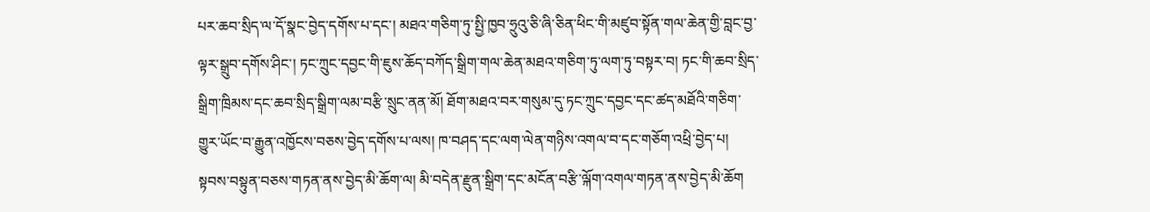པར་ཆབ་སྲིད་ལ་དོ་སྣང་བྱེད་དགོས་པ་དང་། མཐའ་གཅིག་ཏུ་སྤྱི་ཁྱབ་ཧྲུའུ་ཅི་ཞི་ཅིན་ཕིང་གི་མཛུབ་སྟོན་གལ་ཆེན་གྱི་བླང་བྱ་ལྟར་སྒྲུབ་དགོས་ཤིང་། ཏང་ཀྲུང་དབྱང་གི་ཇུས་ཆོད་བཀོད་སྒྲིག་གལ་ཆེན་མཐའ་གཅིག་ཏུ་ལག་ཏུ་བསྟར་བ། ཏང་གི་ཆབ་སྲིད་སྒྲིག་ཁྲིམས་དང་ཆབ་སྲིད་སྒྲིག་ལམ་བརྩི་སྲུང་ནན་མོ། ཐོག་མཐའ་བར་གསུམ་དུ་ཏང་ཀྲུང་དབྱང་དང་ཚད་མཐོའི་གཅིག་གྱུར་ཡོང་བ་རྒྱུན་འཁྱོངས་བཅས་བྱེད་དགོས་པ་ལས། ཁ་བཤད་དང་ལག་ལེན་གཉིས་འགལ་བ་དང་གཅོག་འཕྲི་བྱེད་པ། སྟབས་བསྟུན་བཅས་གཏན་ནས་བྱེད་མི་ཆོག་ལ། མི་བདེན་རྫུན་སྒྲིག་དང་མངོན་བརྩི་ལྐོག་འགལ་གཏན་ནས་བྱེད་མི་ཆོག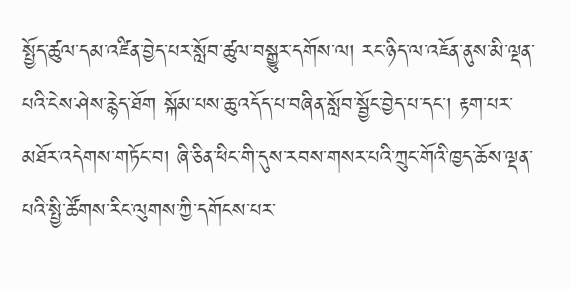སྤྱོད་ཚུལ་དམ་འཛིན་བྱེད་པར་སློབ་ཚུལ་བསྒྱུར་དགོས་ལ། རང་ཉིད་ལ་འཇོན་ནུས་མི་ལྡན་པའི་ངེས་ཤེས་རྙེད་ཐོག སྐོམ་པས་ཆུ་འདོད་པ་བཞིན་སློབ་སྦྱོང་བྱེད་པ་དང་། རྟག་པར་མཐོར་འདེགས་གཏོང་བ། ཞི་ཅིན་ཕིང་གི་དུས་རབས་གསར་པའི་ཀྲུང་གོའི་ཁྱད་ཆོས་ལྡན་པའི་སྤྱི་ཚོགས་རིང་ལུགས་ཀྱི་དགོངས་པར་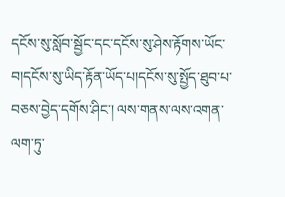དངོས་སུ་སློབ་སྦྱོང་དང་དངོས་སུ་ཤེས་རྟོགས་ཡོང་བ།དངོས་སུ་ཡིད་རྟོན་ཡོད་པ།དངོས་སུ་སྤྱོད་ཐུབ་པ་བཅས་བྱེད་དགོས་ཤིང་། ལས་གནས་ལས་འགན་ལག་ཏུ་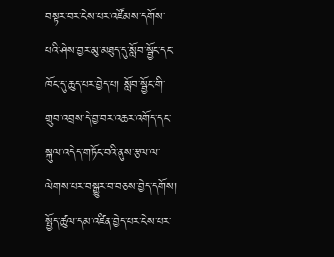བསྟར་བར་ངེས་པར་འཛོམས་དགོས་པའི་ཤེས་བྱར་མུ་མཐུད་དུ་སློབ་སྦྱོང་དང་ཁོང་དུ་ཆུད་པར་བྱེད་པ། སློབ་སྦྱོང་གི་གྲུབ་འབྲས་དེ་བྱ་བར་འཆར་འགོད་དང་སྐུལ་འདེད་གཏོང་བའི་ནུས་རྩལ་ལ་ལེགས་པར་བསྒྱུར་བ་བཅས་བྱེད་དགོས། སྤྱོད་ཚུལ་དམ་འཛིན་བྱེད་པར་ངེས་པར་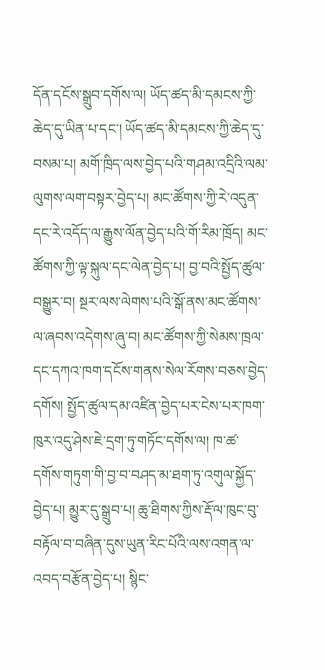དོན་དངོས་སྒྲུབ་དགོས་ལ། ཡོད་ཚད་མི་དམངས་ཀྱི་ཆེད་དུ་ཡིན་པ་དང་། ཡོད་ཚད་མི་དམངས་ཀྱི་ཆེད་དུ་བསམ་པ། མགོ་ཁྲིད་ལས་བྱེད་པའི་གཤམ་འདྲིའི་ལམ་ལུགས་ལག་བསྟར་བྱེད་པ། མང་ཚོགས་ཀྱི་རེ་འདུན་དང་རེ་འདོད་ལ་རྒྱུས་ལོན་བྱེད་པའི་གོ་རིམ་ཁྲོད། མང་ཚོགས་ཀྱི་ལྟ་སྐུལ་དང་ལེན་བྱེད་པ། བྱ་བའི་སྤྱོད་ཚུལ་བསྒྱུར་བ། སྔར་ལས་ལེགས་པའི་སྒོ་ནས་མང་ཚོགས་ལ་ཞབས་འདེགས་ཞུ་བ། མང་ཚོགས་ཀྱི་སེམས་ཁྲལ་དང་དཀའ་ཁག་དངོས་གནས་སེལ་རོགས་བཅས་བྱེད་དགོས། སྤྱོད་ཚུལ་དམ་འཛིན་བྱེད་པར་ངེས་པར་ཁག་ཁུར་འདུ་ཤེས་ཇེ་དྲག་ཏུ་གཏོང་དགོས་ལ། ཁ་ཚ་དགོས་གཏུག་གི་བྱ་བ་བཤད་མ་ཐག་ཏུ་འགུལ་སྐྱོད་བྱེད་པ། མྱུར་དུ་སྒྲུབ་པ། ཆུ་ཐིགས་ཀྱིས་རྡོ་ལ་ཁུང་བུ་བརྟོལ་བ་བཞིན་དུས་ཡུན་རིང་པོའི་ལས་འགན་ལ་འབད་བརྩོན་བྱེད་པ། སྙིང་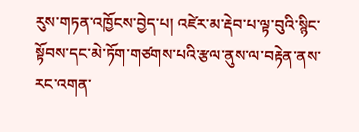རུས་གཏན་འཁྱོངས་བྱེད་པ། འཛེར་མ་རྡེབ་པ་ལྟ་བུའི་སྙིང་སྟོབས་དང་མེ་ཏོག་གཙགས་པའི་རྩལ་ནུས་ལ་བརྟེན་ནས་རང་འགན་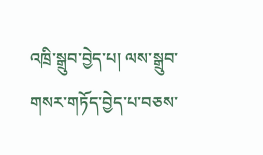འཁྲི་སྒྲུབ་བྱེད་པ། ལས་སྒྲུབ་གསར་གཏོད་བྱེད་པ་བཅས་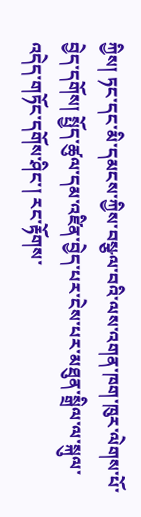ཀྱིས། ཏང་དང་མི་དམངས་ཀྱིས་བསྩལ་བའི་ལས་འགན་ཁག་ཁུར་ལེགས་པོ་བྱེད་དགོས། སྤྱོད་ཚུལ་དམ་འཛིན་བྱེད་པར་ངེས་པར་མཐུན་སྒྲིལ་ལ་སྐུལ་འདེད་གཏོང་དགོས་ཤིང་། རང་རྟོགས་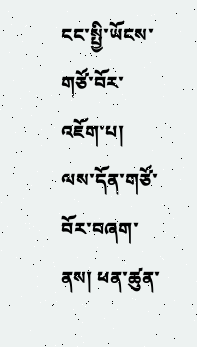ངང་སྤྱི་ཡོངས་གཙོ་བོར་འཇོག་པ། ལས་དོན་གཙོ་བོར་བཞག་ནས། ཕན་ཚུན་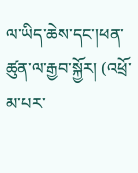ལ་ཡིད་ཆེས་དང་།ཕན་ཚུན་ལ་རྒྱབ་སྐྱོར། (འཕྲོ་མ་པར་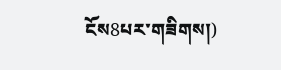ངོས8པར་གཟིགས།)